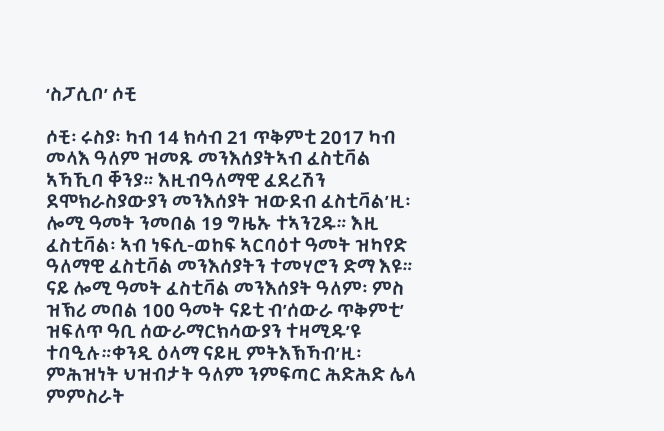‘ስፓሲቦ’ ሶቺ

ሶቺ፡ ሩስያ፡ ካብ 14 ክሳብ 21 ጥቅምቲ 2017 ካብ መላእ ዓለም ዝመጹ መንእሰያትኣብ ፈስቲቫል ኣኻኺባ ቐንያ። እዚብዓለማዊ ፈደረሽን ደሞክራስያውያን መንእሰያት ዝውደብ ፈስቲቫል’ዚ፡ ሎሚ ዓመት ንመበል 19 ግዜኡ ተኣንጊዱ። እዚ ፈስቲቫል፡ ኣብ ነፍሲ-ወከፍ ኣርባዕተ ዓመት ዝካየድ ዓለማዊ ፈስቲቫል መንእሰያትን ተመሃሮን ድማ እዩ። ናይ ሎሚ ዓመት ፈስቲቫል መንእሰያት ዓለም፡ ምስ ዝኽሪ መበል 100 ዓመት ናይቲ ብ’ሰውራ ጥቅምቲ’ ዝፍለጥ ዓቢ ሰውራማርክሳውያን ተዛሚዱ’ዩ ተባዒሉ።ቀንዲ ዕላማ ናይዚ ምትእኽኻብ’ዚ፡ ምሕዝነት ህዝብታት ዓለም ንምፍጣር ሕድሕድ ሌላ ምምስራት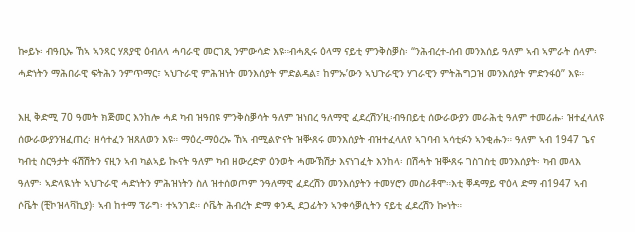ኰይኑ፡ ብዓቢኡ ኸኣ ኣንጻር ሃጸያዊ ዕብለላ ሓባራዊ መርገጺ ንምውሳድ እዩ።ብሓጺሩ ዕላማ ናይቲ ምንቅስቓስ፡ “ንሕብረተ-ሰብ መንእሰይ ዓለም ኣብ ኣምራት ሰላም፡ ሓድነትን ማሕበራዊ ፍትሕን ንምጥማር፣ ኣህጉራዊ ምሕዝነት መንእሰያት ምድልዳል፣ ከምኡ’ውን ኣህጉራዊን ሃገራዊን ምትሕግጋዝ መንእሰያት ምድንፋዕ” እዩ።

እዚ ቅድሚ 70 ዓመት ክጅመር እንከሎ ሓደ ካብ ዝዓበዩ ምንቅስቓሳት ዓለም ዝነበረ ዓለማዊ ፈደረሽን’ዚ፡ብዓበይቲ ሰውራውያን መራሕቲ ዓለም ተመሪሑ፡ ዝተፈላለዩ ሰውራውያንዝፈጠረ፡ ዘሳተፈን ዝጸለወን እዩ። ማዕረ-ማዕረኡ ኸኣ ብሚልዮናት ዝቝጸሩ መንእሰያት ብዝተፈላለየ ኣገባብ ኣሳቲፉን ኣንቂሑን። ዓለም ኣብ 1947 ጌና ካብቲ ስርዓታት ፋሽሽትን ናዚን ኣብ ካልኣይ ኲናት ዓለም ካብ ዘውረድዎ ዕንወት ሓሙኽሽታ እናነገፈት እንከላ፡ በሽሓት ዝቝጸሩ ገስገስቲ መንእሰያት፡ ካብ መላእ ዓለም፡ ኣድላዪነት ኣህጉራዊ ሓድነትን ምሕዝነትን ስለ ዝተሰወጦም ንዓለማዊ ፈደረሽን መንእሰያትን ተመሃሮን መስሪቶሞ።እቲ ቐዳማይ ዋዕላ ድማ ብ1947 ኣብ ሶቬት (ቺኮዝላቫኪያ)፡ ኣብ ከተማ ፕራግ፡ ተኣንገደ። ሶቬት ሕብረት ድማ ቀንዲ ደጋፊትን ኣንቀሳቓሲትን ናይቲ ፈደረሽን ኰነት።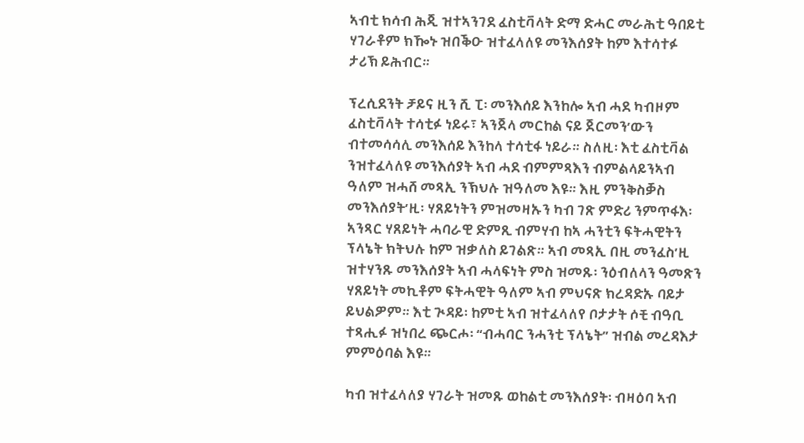ኣብቲ ክሳብ ሕጂ ዝተኣንገደ ፈስቲቫላት ድማ ድሓር መራሕቲ ዓበይቲ ሃገራቶም ክዀኑ ዝበቕዑ ዝተፈላለዩ መንእሰያት ከም እተሳተፉ ታሪኽ ይሕብር።

ፕረሲደንት ቻይና ዚን ሺ ፒ፡ መንእሰይ እንከሎ ኣብ ሓደ ካብዞም ፈስቲቫላት ተሳቲፉ ነይሩ፣ ኣንጀላ መርከል ናይ ጀርመን’ውን ብተመሳሳሊ መንእሰይ እንከላ ተሳቲፋ ነይራ። ስለዚ፡ እቲ ፈስቲቫል ንዝተፈላለዩ መንእሰያት ኣብ ሓደ ብምምጻእን ብምልላይንኣብ ዓለም ዝሓሸ መጻኢ ንኽህሉ ዝዓለመ እዩ። እዚ ምንቅስቓስ መንእሰያት’ዚ፡ ሃጸይነትን ምዝመዛኡን ካብ ገጽ ምድሪ ንምጥፋእ፡ ኣንጻር ሃጸይነት ሓባራዊ ድምጺ ብምሃብ ከኣ ሓንቲን ፍትሓዊትን ፕላኔት ክትህሉ ከም ዝቃለስ ይገልጽ። ኣብ መጻኢ በዚ መንፈስ’ዚ ዝተሃንጹ መንእሰያት ኣብ ሓላፍነት ምስ ዝመጹ፡ ንዕብለላን ዓመጽን ሃጸይነት መኪቶም ፍትሓዊት ዓለም ኣብ ምህናጽ ክረዳድኡ ባይታ ይህልዎም። እቲ ጒዳይ፡ ከምቲ ኣብ ዝተፈላለየ ቦታታት ሶቺ ብዓቢ ተጻሒፉ ዝነበረ ጭርሖ፡ “ብሓባር ንሓንቲ ፕላኔት” ዝብል መረዳእታ ምምዕባል እዩ።

ካብ ዝተፈላለያ ሃገራት ዝመጹ ወከልቲ መንእሰያት፡ ብዛዕባ ኣብ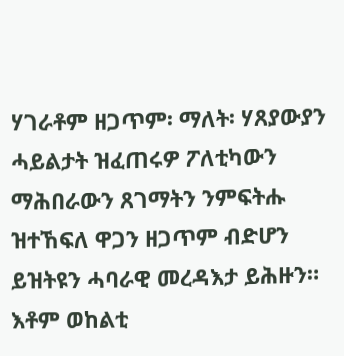ሃገራቶም ዘጋጥም፡ ማለት፡ ሃጸያውያን ሓይልታት ዝፈጠሩዎ ፖለቲካውን ማሕበራውን ጸገማትን ንምፍትሑ ዝተኸፍለ ዋጋን ዘጋጥም ብድሆን ይዝትዩን ሓባራዊ መረዳእታ ይሕዙን። እቶም ወከልቲ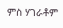ምስ ሃገራቶም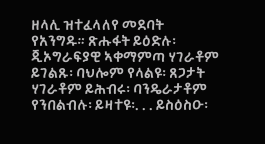ዘላሊ ዝተፈላለየ መደባት የአንግዱ። ጽሑፋት ይዕድሉ፡ ጂኦግራፍያዊ ኣቀማምጣ ሃገራቶም ይገልጹ፡ ባህሎም የላልዩ፡ ጸጋታት ሃገራቶም ይሕብሩ፡ ባንዴራታቶም የንበልብሉ፡ ይዛተዩ፡. . . ይስዕስዑ፡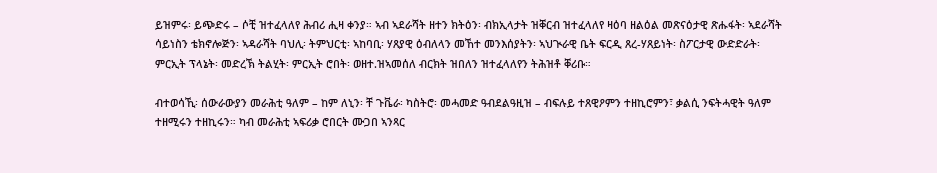ይዝምሩ፡ ይጭድሩ – ሶቺ ዝተፈላለየ ሕብሪ ሒዛ ቀንያ። ኣብ ኣደራሻት ዘተን ክትዕን፡ ብክኢላታት ዝቐርብ ዝተፈላለየ ዛዕባ ዘልዕል መጽናዕታዊ ጽሑፋት፡ ኣደራሻት ሳይነስን ቴክኖሎጅን፡ ኣዳራሻት ባህሊ፡ ትምህርቲ፡ ኣከባቢ፡ ሃጸያዊ ዕብለላን መኸተ መንእሰያትን፡ ኣህጒራዊ ቤት ፍርዲ ጸረ-ሃጸይነት፡ ስፖርታዊ ውድድራት፡ ምርኢት ፕላኔት፡ መድረኽ ትልሂት፡ ምርኢት ሮበት፡ ወዘተ.ዝኣመሰለ ብርክት ዝበለን ዝተፈላለየን ትሕዝቶ ቐሪቡ።

ብተወሳኺ፡ ሰውራውያን መራሕቲ ዓለም – ከም ለኒን፡ ቸ ጉቬራ፡ ካስትሮ፡ መሓመድ ዓብደልዓዚዝ – ብፍሉይ ተጸዊዖምን ተዘኪሮምን፣ ቃልሲ ንፍትሓዊት ዓለም ተዘሚሩን ተዘኪሩን። ካብ መራሕቲ ኣፍሪቃ ሮበርት ሙጋበ ኣንጻር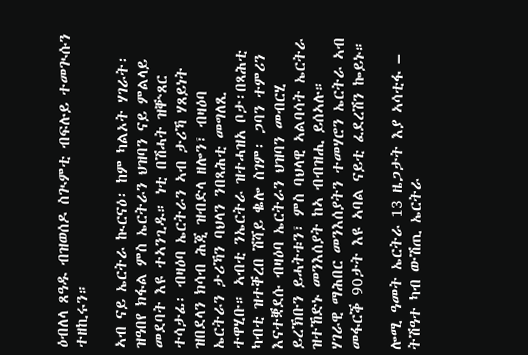ዕብለላ ጸዓዱ ብዝወሰዶ ስጒምቲ ብፍሉይ ተመጒሱን ተዘኪሩን።

ኣብ ናይ ኤርትራ ኲርናዕ፡ ከም ካልኦት ሃገራት፡ ዝዓበየ ክፋል ምስ ኤርትራን ህዝባን ናይ ምልላይ መደባት እዩ ተኣንጊዱ። ነቲ በሽሓት ዝቝጸር ተሳታፊ፡ ብዛዕባ ኤርትራን ኣብ ታሪኻ ሃጸይነት ዝበደላን ክሳብ ሕጂ ዝብድላ ዘሎን፣ ብዛዕባ ኤርትራን ታሪኻን ባህላን ንበጻሕቲ መግለጺ ተዋሂቡ። ኣብቲ ንኤርትራ ዝተሓዝአ ቦታ፡በጻሕቲ ካብቲ ዝተቐረበ ሽሻይ ቈሎ ስገም፡ ጋባን ተምሪን እናተቛደሱ ብዛዕባ ኤርትራን ህዝባን መብርሂ ይረኽቡን ይሓትቱን፣ ምስ ባህላዊ ኣልባሳት ኤርትራ ዝተኸድኑ መንእሰያት ከኣ ብብዝሒ ይሰኣሉ። ሃገራዊ ማሕበር መንእሰያትን ተመሃሮን ኤርትራ ኣብ መፋርቕ 90ታት እዩ ኣባል ናይቲ ፈደረሽን ኰይኑ።

ሎሚ ዓመት ኤርትራ 13 ዜጋታት እያ ኣሳቲፋ – ትሽዓተ ካብ ውሽጢ ኤርትራ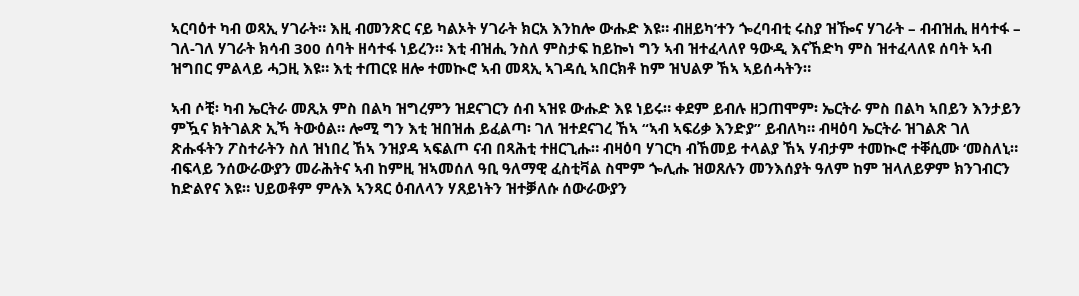ኣርባዕተ ካብ ወጻኢ ሃገራት። እዚ ብመንጽር ናይ ካልኦት ሃገራት ክርአ እንከሎ ውሑድ እዩ። ብዘይካ’ተን ጐረባብቲ ሩስያ ዝዀና ሃገራት – ብብዝሒ ዘሳተፋ – ገለ-ገለ ሃገራት ክሳብ 300 ሰባት ዘሳተፋ ነይረን። እቲ ብዝሒ ንስለ ምስታፍ ከይኰነ ግን ኣብ ዝተፈላለየ ዓውዲ እናኸድካ ምስ ዝተፈላለዩ ሰባት ኣብ ዝግበር ምልላይ ሓጋዚ እዩ። እቲ ተጠርዩ ዘሎ ተመኲሮ ኣብ መጻኢ ኣገዳሲ ኣበርክቶ ከም ዝህልዎ ኸኣ ኣይሰሓትን።

ኣብ ሶቺ፡ ካብ ኤርትራ መጺአ ምስ በልካ ዝግረምን ዝደናገርን ሰብ ኣዝዩ ውሑድ እዩ ነይሩ። ቀደም ይብሉ ዘጋጠሞም፡ ኤርትራ ምስ በልካ ኣበይን እንታይን ምዃና ክትገልጽ ኢኻ ትውዕል። ሎሚ ግን እቲ ዝበዝሐ ይፈልጣ፡ ገለ ዝተደናገረ ኸኣ “ኣብ ኣፍሪቃ እንድያ” ይብለካ። ብዛዕባ ኤርትራ ዝገልጽ ገለ ጽሑፋትን ፖስተራትን ስለ ዝነበረ ኸኣ ንዝያዳ ኣፍልጦ ናብ በጻሕቲ ተዘርጊሑ። ብዛዕባ ሃገርካ ብኸመይ ተላልያ ኸኣ ሃብታም ተመኲሮ ተቐሲሙ ‘መስለኒ። ብፍላይ ንሰውራውያን መራሕትና ኣብ ከምዚ ዝኣመሰለ ዓቢ ዓለማዊ ፈስቲቫል ስሞም ጐሊሑ ዝወጸሉን መንእሰያት ዓለም ከም ዝላለይዎም ክንገብርን ከድልየና እዩ። ህይወቶም ምሉእ ኣንጻር ዕብለላን ሃጸይነትን ዝተቓለሱ ሰውራውያን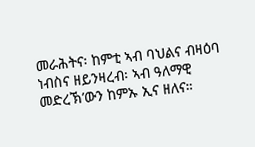መራሕትና፡ ከምቲ ኣብ ባህልና ብዛዕባ ነብስና ዘይንዛረብ፡ ኣብ ዓለማዊ መድረኽ’ውን ከምኡ ኢና ዘለና።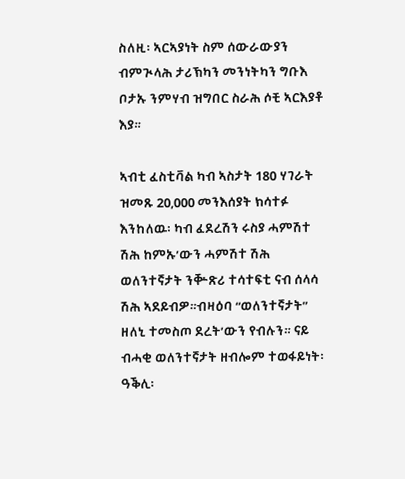ስለዚ፡ ኣርኣያነት ስም ሰውራውያን ብምጒላሕ ታሪኽካን መንነትካን ግቡእ ቦታኡ ንምሃብ ዝግበር ስራሕ ሶቺ ኣርእያቶ እያ።

ኣብቲ ፈስቲቫል ካብ ኣስታት 180 ሃገራት ዝመጹ 20,000 መንእሰያት ክሳተፉ እንከለዉ፡ ካብ ፈደረሽን ሩስያ ሓምሽተ ሽሕ ከምኡ’ውን ሓምሽተ ሽሕ ወለንተኛታት ንቝጽሪ ተሳተፍቲ ናብ ሰላሳ ሽሕ ኣደይብዎ።ብዛዕባ “ወለንተኛታት” ዘለኒ ተመስጦ ደረት’ውን የብሉን። ናይ ብሓቂ ወለንተኛታት ዘብሎም ተወፋይነት፡ ዓቕሊ፡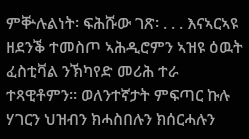ምቝሉልነት፡ ፍሕሹው ገጽ፡ . . . እናኣርኣዩ ዘደንቕ ተመስጦ ኣሕዲሮምን ኣዝዩ ዕዉት ፈስቲቫል ንኽካየድ መሪሕ ተራ ተጻዊቶምን። ወለንተኛታት ምፍጣር ኩሉ ሃገርን ህዝብን ክሓስበሉን ክሰርሓሉን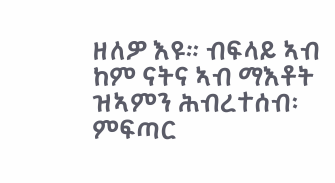ዘለዎ እዩ። ብፍላይ ኣብ ከም ናትና ኣብ ማእቶት ዝኣምን ሕብረተሰብ፡ ምፍጣር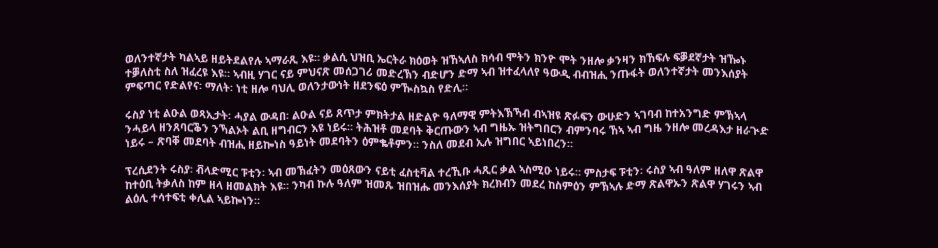ወለንተኛታት ካልኣይ ዘይትደልየሉ ኣማራጺ እዩ። ቃልሲ ህዝቢ ኤርትራ ክዕወት ዝኸኣለስ ክሳብ ሞትን ክንዮ ሞት ንዘሎ ቃንዛን ክኸፍሉ ፍቓደኛታት ዝዀኑ ተቓለስቲ ስለ ዝፈረዩ እዩ። ኣብዚ ሃገር ናይ ምህናጽ መሰጋገሪ መድረኽን ብድሆን ድማ ኣብ ዝተፈላለየ ዓውዲ ብብዝሒ ንጡፋት ወለንተኛታት መንእሰያት ምፍጣር የድልየና፡ ማለት፡ ነቲ ዘሎ ባህሊ ወለንታውነት ዘደንፍዕ ምዂስኳስ የድሊ።

ሩስያ ነቲ ልዑል ወጻኢታት፡ ሓያል ውዳበ፡ ልዑል ናይ ጸጥታ ምክትታል ዘድልዮ ዓለማዊ ምትእኽኻብ ብኣዝዩ ጽፉፍን ውሁድን ኣገባብ ከተአንግድ ምኽኣላ ንሓይላ ዘንጸባርቕን ንኻልኦት ልቢ ዘግብርን እዩ ነይሩ። ትሕዝቶ መደባት ቅርጡውን ኣብ ግዜኡ ዝትግበርን ብምንባሩ ኸኣ ኣብ ግዜ ንዘሎ መረዳእታ ዘራጒድ ነይሩ – ጽባቐ መደባት ብዝሒ ዘይኰነስ ዓይነት መደባትን ዕምቈቶምን። ንስለ መደብ ኢሉ ዝግበር ኣይነበረን።

ፕረሲደንት ሩስያ፡ ቭላድሚር ፑቲን፡ ኣብ መኽፈትን መዕጸውን ናይቲ ፈስቲቫል ተረኺቡ ሓጺር ቃል ኣስሚዑ ነይሩ። ምስታፍ ፑቲን፡ ሩስያ ኣብ ዓለም ዘለዋ ጽልዋ ከተዕቢ ትቃለስ ከም ዘላ ዘመልክት እዩ። ንካብ ኩሉ ዓለም ዝመጹ ዝበዝሑ መንእሰያት ክረክብን መደረ ከስምዕን ምኽኣሉ ድማ ጽልዋኡን ጽልዋ ሃገሩን ኣብ ልዕሊ ተሳተፍቲ ቀሊል ኣይኰነን።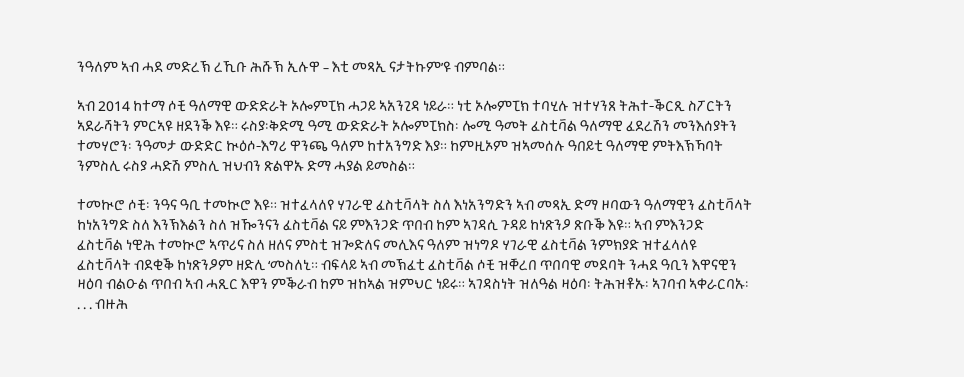ንዓለም ኣብ ሓደ መድረኽ ረኺቡ ሕሹኽ ኢሉዋ – እቲ መጻኢ ናታትኩም’ዩ ብምባል።

ኣብ 2014 ከተማ ሶቺ ዓለማዊ ውድድራት ኦሎምፒክ ሓጋይ ኣአንጊዳ ነይራ። ነቲ ኦሎምፒክ ተባሂሉ ዝተሃንጸ ትሕተ-ቕርጺ ስፖርትን ኣደራሻትን ምርኣዩ ዘደንቕ እዩ። ሩስያ፡ቅድሚ ዓሚ ውድድራት ኦሎምፒክስ፡ ሎሚ ዓመት ፈስቲቫል ዓለማዊ ፈደረሽን መንእሰያትን ተመሃሮን፡ ንዓመታ ውድድር ኲዕሶ-እግሪ ዋንጫ ዓለም ከተአንግድ እያ። ከምዚኦም ዝኣመሰሉ ዓበይቲ ዓለማዊ ምትእኽኻባት ንምስሊ ሩስያ ሓድሽ ምስሊ ዝህብን ጽልዋኡ ድማ ሓያል ይመስል።

ተመኲሮ ሶቺ፡ ንዓና ዓቢ ተመኲሮ እዩ። ዝተፈላለየ ሃገራዊ ፈስቲቫላት ስለ እነአንግድን ኣብ መጻኢ ድማ ዞባውን ዓለማዊን ፈስቲቫላት ከነአንግድ ስለ እንኽእልን ስለ ዝዀንናን ፈስቲቫል ናይ ምእንጋድ ጥበብ ከም ኣገዳሲ ጉዳይ ከነጽንዖ ጽቡቕ እዩ። ኣብ ምእንጋድ ፈስቲቫል ነዊሕ ተመኲሮ ኣጥሪና ስለ ዘለና ምስቲ ዝጐድለና መሊእና ዓለም ዝነግዶ ሃገራዊ ፈስቲቫል ንምክያድ ዝተፈላለዩ ፈስቲቫላት ብደቂቕ ከነጽንዖም ዘድሊ ‘መስለኒ። ብፍላይ ኣብ መኽፈቲ ፈስቲቫል ሶቺ ዝቐረበ ጥበባዊ መደባት ንሓደ ዓቢን እዋናዊን ዛዕባ ብልዑል ጥበብ ኣብ ሓጺር እዋን ምቕራብ ከም ዝከኣል ዝምህር ነይሩ። ኣገዳስነት ዝለዓል ዛዕባ፡ ትሕዝቶኡ፡ ኣገባብ ኣቀራርባኡ፡ . . . ብዙሕ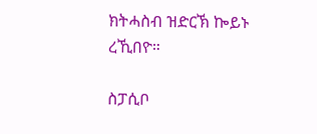ክትሓስብ ዝድርኽ ኰይኑ ረኺበዮ።

ስፓሲቦ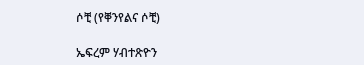ሶቺ (የቐንየልና ሶቺ)

ኤፍረም ሃብተጽዮን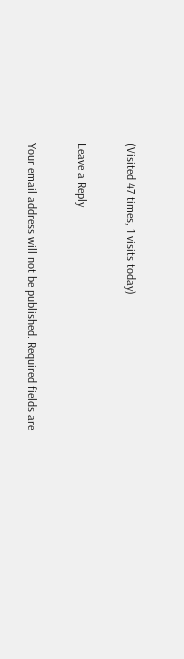(Visited 47 times, 1 visits today)

Leave a Reply

Your email address will not be published. Required fields are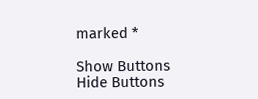marked *

Show Buttons
Hide Buttons